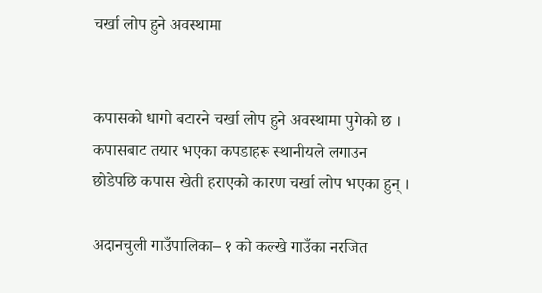चर्खा लोप हुने अवस्थामा


कपासको धागो बटारने चर्खा लोप हुने अवस्थामा पुगेको छ । कपासबाट तयार भएका कपडाहरू स्थानीयले लगाउन छोडेपछि कपास खेती हराएको कारण चर्खा लोप भएका हुन् ।

अदानचुली गाउँपालिका– १ को कल्खे गाउँका नरजित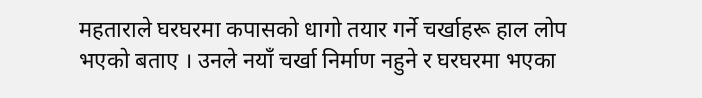महताराले घरघरमा कपासको धागो तयार गर्ने चर्खाहरू हाल लोप भएको बताए । उनले नयाँ चर्खा निर्माण नहुने र घरघरमा भएका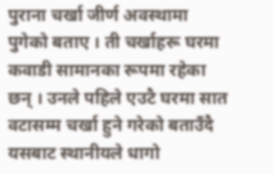पुराना चर्खा जीर्ण अवस्थामा पुगेको बताए । ती चर्खाहरू घरमा कवाडी सामानका रूपमा रहेका छन् । उनले पहिले एउटै घरमा सात वटासम्म चर्खा हुने गरेको बताउँदै यसबाट स्थानीयले धागो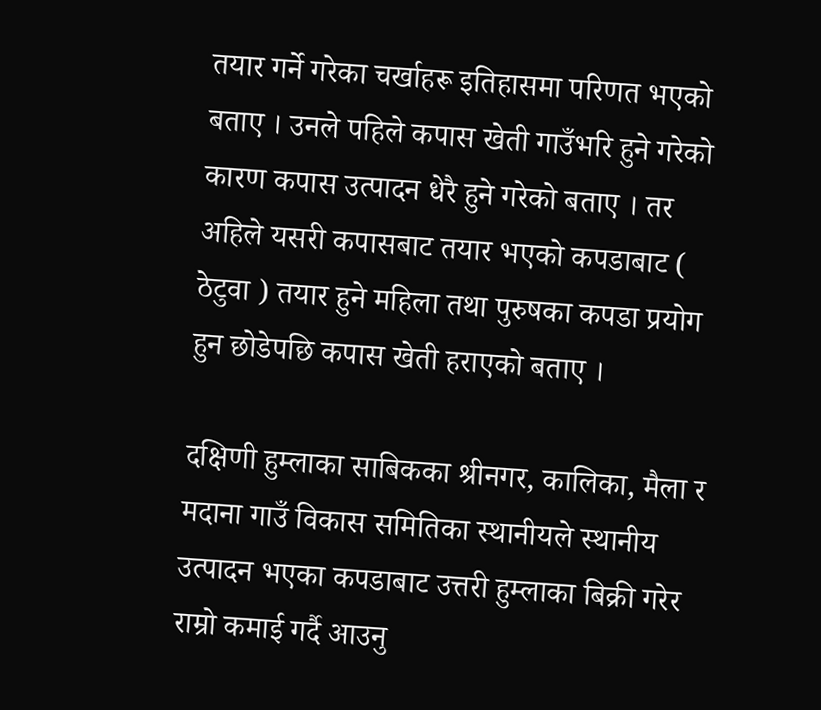तयार गर्ने गरेका चर्खाहरू इतिहासमा परिणत भएको बताए । उनले पहिले कपास खेती गाउँभरि हुने गरेको कारण कपास उत्पादन धेरै हुने गरेको बताए । तर अहिले यसरी कपासबाट तयार भएको कपडाबाट ( ठेटुवा ) तयार हुने महिला तथा पुरुषका कपडा प्रयोग हुन छोडेपछि कपास खेती हराएको बताए ।

दक्षिणी हुम्लाका साबिकका श्रीनगर, कालिका, मैला र मदाना गाउँ विकास समितिका स्थानीयले स्थानीय उत्पादन भएका कपडाबाट उत्तरी हुम्लाका बिक्री गरेर राम्रो कमाई गर्दै आउनु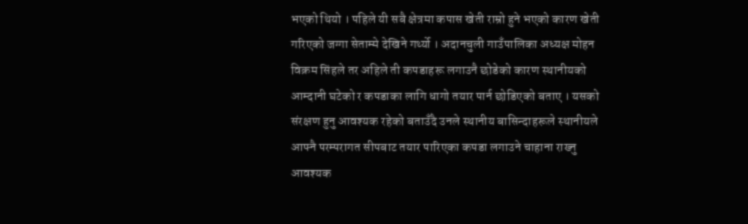भएको थियो । पहिले यी सबै क्षेत्रमा कपास खेती राम्रो हुने भएको कारण खेती गरिएको जग्गा सेताम्मे देखिने गर्थ्यो । अदानचुली गाउँपालिका अध्यक्ष मोहन विक्रम सिंहले तर अहिले ती कपडाहरू लगाउनै छोडेको कारण स्थानीयको आम्दानी घटेको र कपडाका लागि धागो तयार पार्न छोडिएको बताए । यसको संरक्षण हुनु आवश्यक रहेको बताउँदै उनले स्थानीय बासिन्दाहरूले स्थानीयले आफ्नै परम्परागत सीपबाट तयार पारिएका कपडा लगाउने चाहाना राख्नु आवश्यक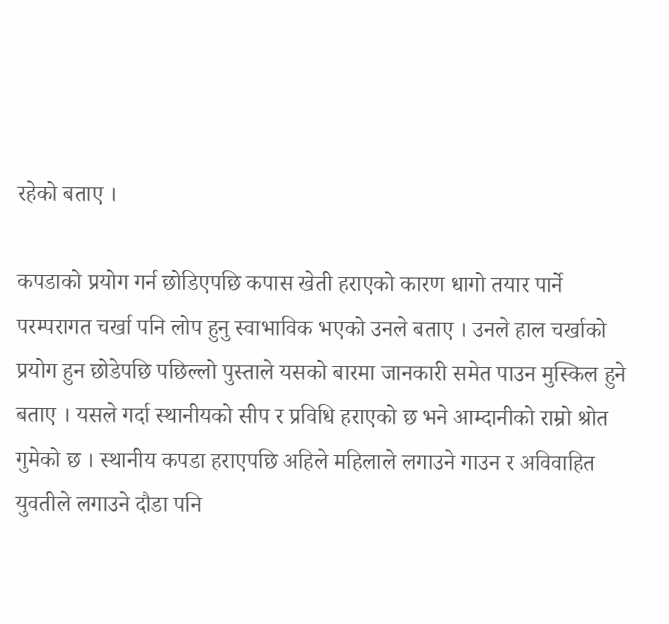रहेको बताए ।

कपडाको प्रयोग गर्न छोडिएपछि कपास खेती हराएको कारण धागो तयार पार्ने परम्परागत चर्खा पनि लोप हुनु स्वाभाविक भएको उनले बताए । उनले हाल चर्खाको प्रयोग हुन छोडेपछि पछिल्लो पुस्ताले यसको बारमा जानकारी समेत पाउन मुस्किल हुने बताए । यसले गर्दा स्थानीयको सीप र प्रविधि हराएको छ भने आम्दानीको राम्रो श्रोत गुमेको छ । स्थानीय कपडा हराएपछि अहिले महिलाले लगाउने गाउन र अविवाहित युवतीले लगाउने दौडा पनि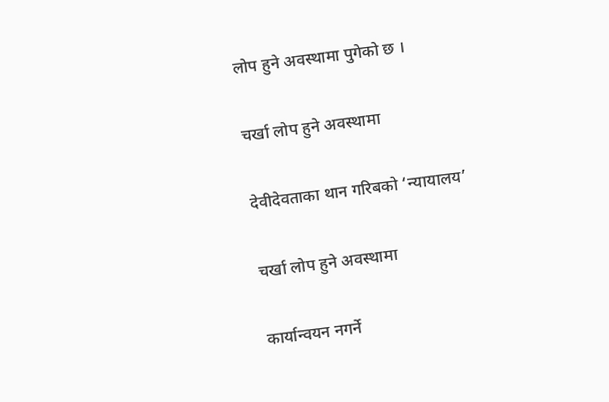लोप हुने अवस्थामा पुगेको छ ।

चर्खा लोप हुने अवस्थामा

देवीदेवताका थान गरिबको ‘न्यायालय’

चर्खा लोप हुने अवस्थामा

कार्यान्वयन नगर्ने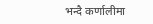भन्दै कर्णालीमा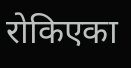रोकिएका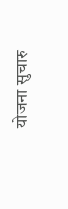योजना सुचारु